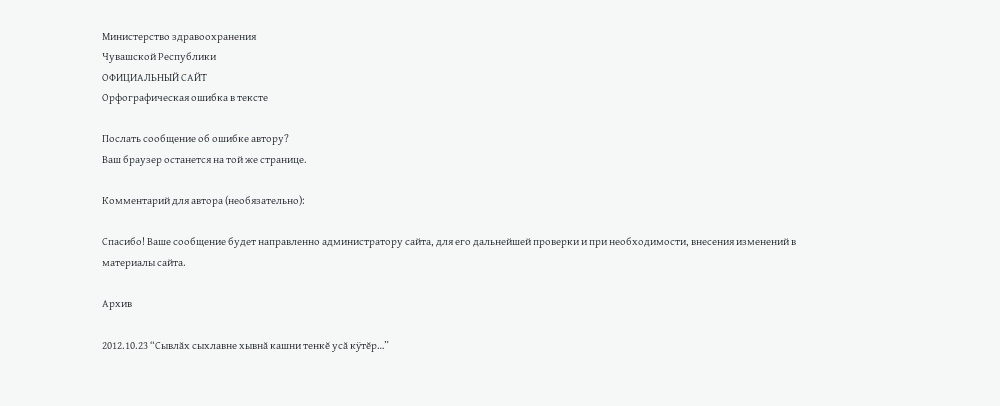Министерство здравоохранения
Чувашской Республики
ОФИЦИАЛЬНЫЙ САЙТ
Орфографическая ошибка в тексте

Послать сообщение об ошибке автору?
Ваш браузер останется на той же странице.

Комментарий для автора (необязательно):

Спасибо! Ваше сообщение будет направленно администратору сайта, для его дальнейшей проверки и при необходимости, внесения изменений в материалы сайта.

Архив

2012.10.23 “Сывлăх сыхлавне хывнă кашни тенкĕ усă кÿтĕр…”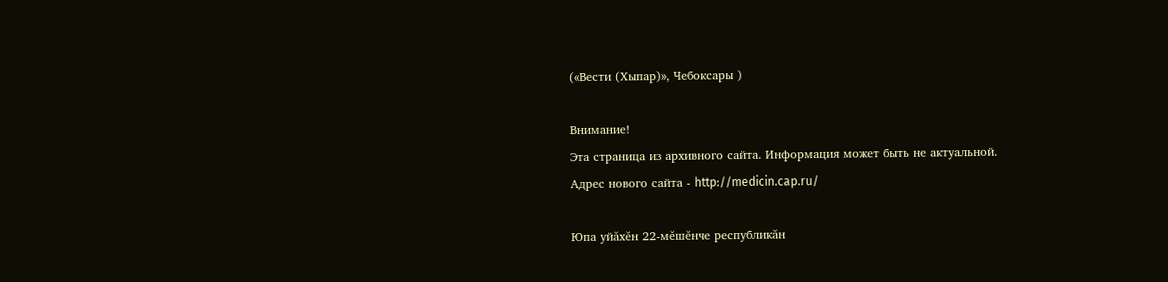(«Вести (Хыпар)», Чебоксары )

Внимание!
Эта страница из архивного сайта. Информация может быть не актуальной.
Адрес нового сайта - http://medicin.cap.ru/

Юпа уйăхĕн 22-мĕшĕнче республикăн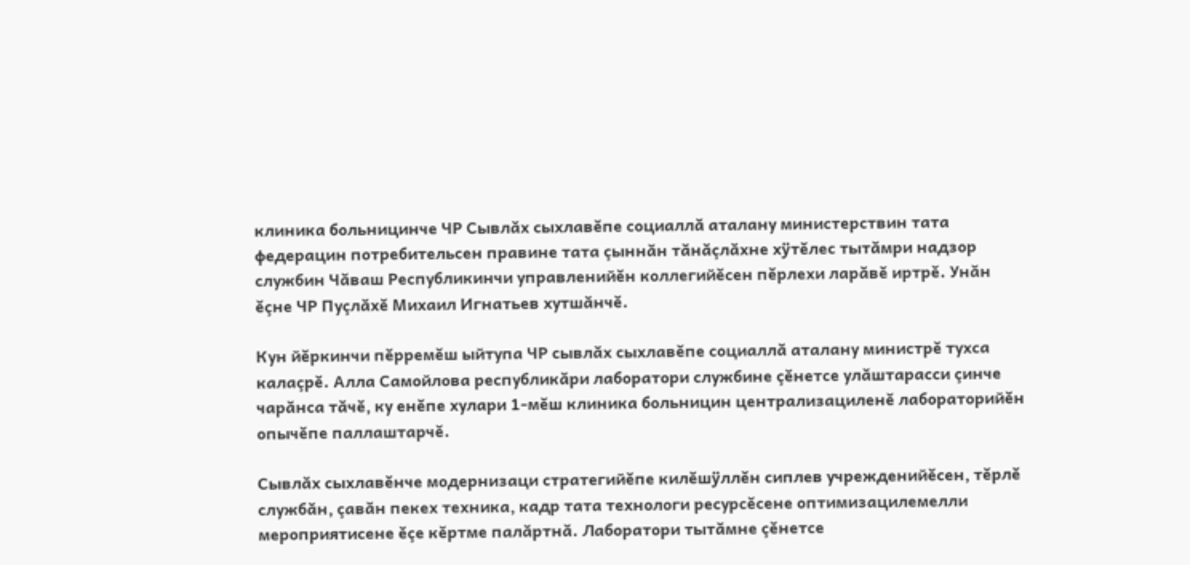клиника больницинче ЧР Сывлăх сыхлавĕпе социаллă аталану министерствин тата федерацин потребительсен правине тата çыннăн тăнăçлăхне хÿтĕлес тытăмри надзор службин Чăваш Республикинчи управленийĕн коллегийĕсен пĕрлехи ларăвĕ иртрĕ. Унăн ĕçне ЧР Пуçлăхĕ Михаил Игнатьев хутшăнчĕ.

Кун йĕркинчи пĕрремĕш ыйтупа ЧР сывлăх сыхлавĕпе социаллă аталану министрĕ тухса калаçрĕ. Алла Самойлова республикăри лаборатори службине çĕнетсе улăштарасси çинче чарăнса тăчĕ, ку енĕпе хулари 1-мĕш клиника больницин централизациленĕ лабораторийĕн опычĕпе паллаштарчĕ.

Сывлăх сыхлавĕнче модернизаци стратегийĕпе килĕшÿллĕн сиплев учрежденийĕсен, тĕрлĕ службăн, çавăн пекех техника, кадр тата технологи ресурсĕсене оптимизацилемелли мероприятисене ĕçе кĕртме палăртнă. Лаборатори тытăмне çĕнетсе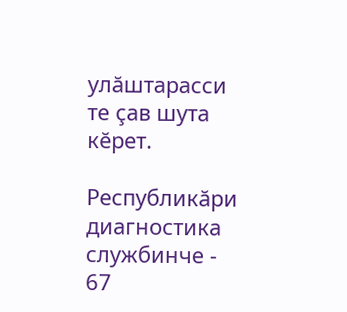улăштарасси те çав шута кĕрет.

Республикăри диагностика службинче - 67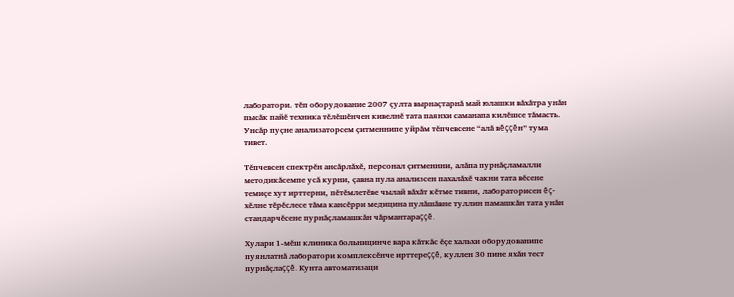лаборатори. тĕп оборудование 2007 çулта вырнаçтарнă май юлашки вăхăтра унăн пысăк пайĕ техника тĕлĕшĕнчен кивелнĕ тата паянхи саманапа килĕшсе тăмасть. Унсăр пуçне анализаторсем çитменнипе уйрăм тĕпчевсене “алă вĕççĕн” тума тивет.

Тĕпчевсен спектрĕн ансăрлăхĕ, персонал çитменнни, алăпа пурнăçламалли методикăсемпе усă курни, çавна пула анализсен пахалăхĕ чакни тата вĕсене темиçе хут ирттерни, пĕтĕмлетĕве чылай вăхăт кĕтме тивни, лабораторисен ĕç-хĕлне тĕрĕслесе тăма кансĕрри медицина пулăшăвне туллин памашкăн тата унăн стандарчĕсене пурнăçламашкăн чăрмантараççĕ.

Хулари 1-мĕш клиника больницинче вара кăткăс ĕçе хальхи оборудованипе пуянлатнă лаборатори комплексĕнче ирттереççĕ, куллен 30 пине яхăн тест пурнăçлаççĕ. Кунта автоматизаци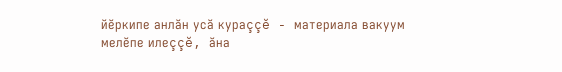йĕркипе анлăн усă кураççĕ - материала вакуум мелĕпе илеççĕ, ăна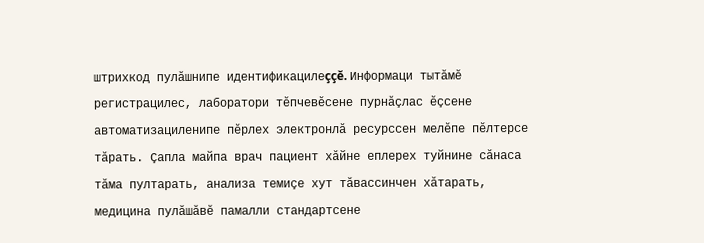штрихкод пулăшнипе идентификацилеççĕ. Информаци тытăмĕ регистрацилес, лаборатори тĕпчевĕсене пурнăçлас ĕçсене автоматизациленипе пĕрлех электронлă ресурссен мелĕпе пĕлтерсе тăрать. Çапла майпа врач пациент хăйне еплерех туйнине сăнаса тăма пултарать, анализа темиçе хут тăвассинчен хăтарать, медицина пулăшăвĕ памалли стандартсене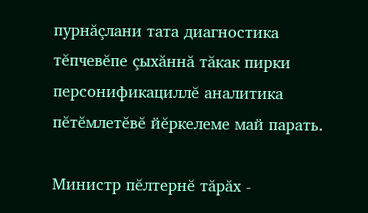пурнăçлани тата диагностика тĕпчевĕпе çыхăннă тăкак пирки персонификациллĕ аналитика пĕтĕмлетĕвĕ йĕркелеме май парать.

Министр пĕлтернĕ тăрăх -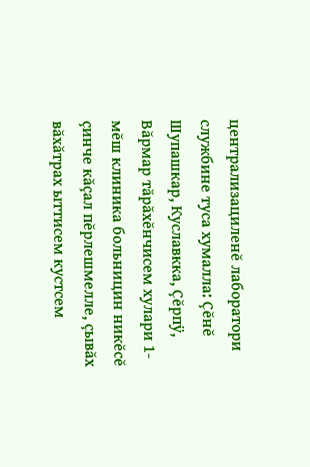централизациленĕ лаборатори службине туса хумалла: Çĕнĕ Шупашкар, Куславкка, Çĕрпÿ, Вăрмар тăрăхĕнчисем хулари 1-мĕш клиника больницин никĕсĕ çинче кăçал пĕрлешмелле, çывăх вăхăтрах ыттисем кустсем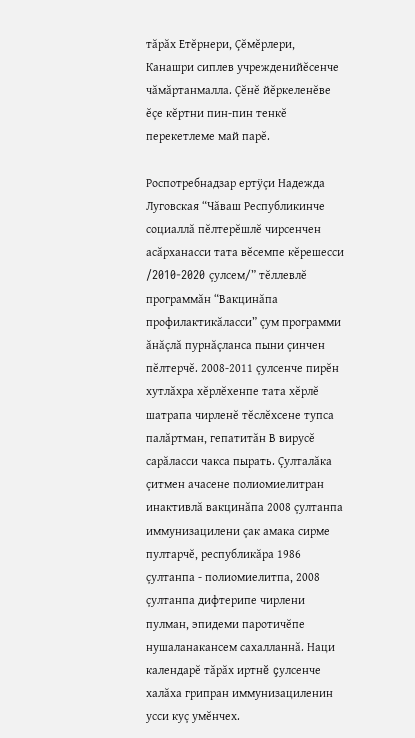тăрăх Етĕрнери, Çĕмĕрлери, Канашри сиплев учрежденийĕсенче чăмăртанмалла. Çĕнĕ йĕркеленĕве ĕçе кĕртни пин-пин тенкĕ перекетлеме май парĕ.

Роспотребнадзар ертÿçи Надежда Луговская “Чăваш Республикинче социаллă пĕлтерĕшлĕ чирсенчен асăрханасси тата вĕсемпе кĕрешесси /2010-2020 çулсем/” тĕллевлĕ программăн “Вакцинăпа профилактикăласси” çум программи ăнăçлă пурнăçланса пыни çинчен пĕлтерчĕ. 2008-2011 çулсенче пирĕн хутлăхра хĕрлĕхенпе тата хĕрлĕ шатрапа чирленĕ тĕслĕхсене тупса палăртман, гепатитăн В вирусĕ сарăласси чакса пырать. Çулталăка çитмен ачасене полиомиелитран инактивлă вакцинăпа 2008 çултанпа иммунизацилени çак амака сирме пултарчĕ, республикăра 1986 çултанпа - полиомиелитпа, 2008 çултанпа дифтерипе чирлени пулман, эпидеми паротичĕпе нушаланакансем сахалланнă. Наци календарĕ тăрăх иртнĕ çулсенче халăха грипран иммунизациленин усси куç умĕнчех.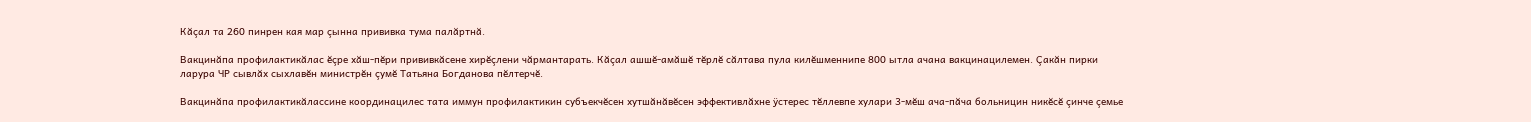Кăçал та 260 пинрен кая мар çынна прививка тума палăртнă.

Вакцинăпа профилактикăлас ĕçре хăш-пĕри прививкăсене хирĕçлени чăрмантарать. Кăçал ашшĕ-амăшĕ тĕрлĕ сăлтава пула килĕшменнипе 800 ытла ачана вакцинацилемен. Çакăн пирки ларура ЧР сывлăх сыхлавĕн министрĕн çумĕ Татьяна Богданова пĕлтерчĕ.

Вакцинăпа профилактикăлассине координацилес тата иммун профилактикин субъекчĕсен хутшăнăвĕсен эффективлăхне ÿстерес тĕллевпе хулари 3-мĕш ача-пăча больницин никĕсĕ çинче çемье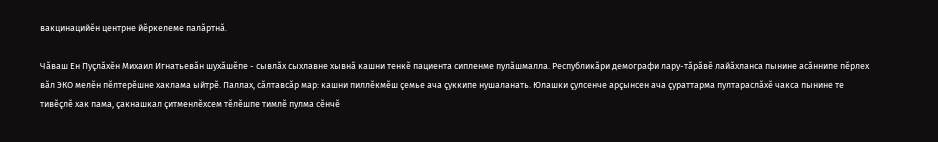вакцинацийĕн центрне йĕркелеме палăртнă.

Чăваш Ен Пуçлăхĕн Михаил Игнатьевăн шухăшĕпе - сывлăх сыхлавне хывнă кашни тенкĕ пациента сипленме пулăшмалла. Республикăри демографи лару-тăрăвĕ лайăхланса пынине асăннипе пĕрлех вăл ЭКО мелĕн пĕлтерĕшне хаклама ыйтрĕ. Паллах, сăлтавсăр мар: кашни пиллĕкмĕш çемье ача çуккипе нушаланать. Юлашки çулсенче арçынсен ача çураттарма пултараслăхĕ чакса пынине те тивĕçлĕ хак пама, çакнашкал çитменлĕхсем тĕлĕшпе тимлĕ пулма сĕнчĕ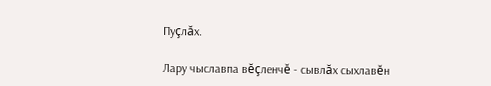Пуçлăх.

Лару чыславпа вĕçленчĕ - сывлăх сыхлавĕн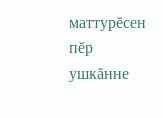маттурĕсен пĕр ушкăнне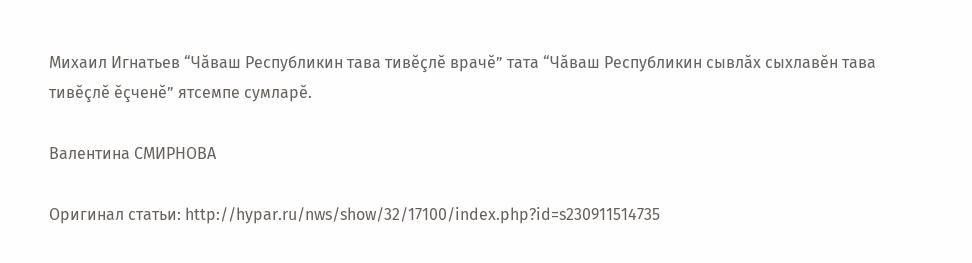Михаил Игнатьев “Чăваш Республикин тава тивĕçлĕ врачĕ” тата “Чăваш Республикин сывлăх сыхлавĕн тава тивĕçлĕ ĕçченĕ” ятсемпе сумларĕ.

Валентина СМИРНОВА

Оригинал статьи: http://hypar.ru/nws/show/32/17100/index.php?id=s230911514735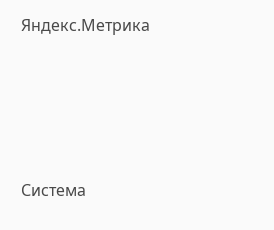Яндекс.Метрика





Система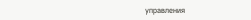управления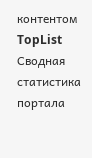контентом
TopList Сводная статистика портала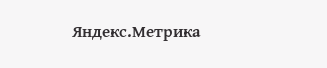Яндекс.Метрика